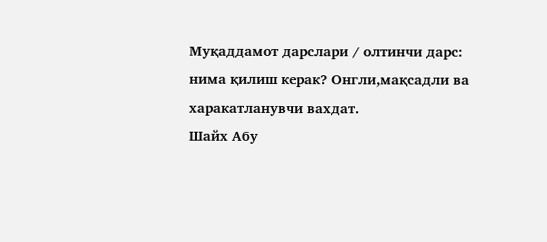Муқаддамот дарслари / олтинчи дарс: нима қилиш керак? Онгли,мақсадли ва харакатланувчи вахдат.
Шайх Абу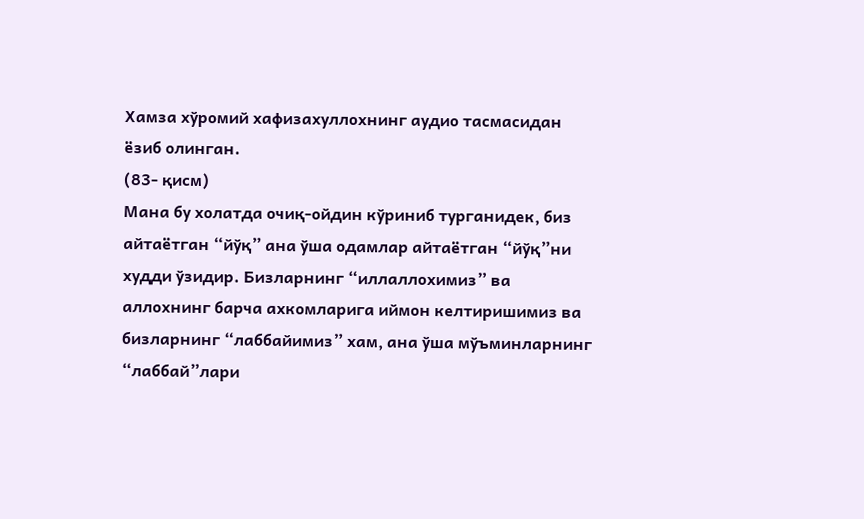Хамза хўромий хафизахуллохнинг аудио тасмасидан ёзиб олинган.
(83- қисм)
Мана бу холатда очиқ-ойдин кўриниб турганидек, биз айтаётган “йўқ” ана ўша одамлар айтаётган “йўқ”ни худди ўзидир. Бизларнинг “иллаллохимиз” ва аллохнинг барча ахкомларига иймон келтиришимиз ва бизларнинг “лаббайимиз” хам, ана ўша мўъминларнинг “лаббай”лари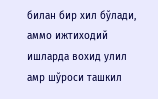билан бир хил бўлади, аммо ижтиходий ишларда вохид улил амр шўроси ташкил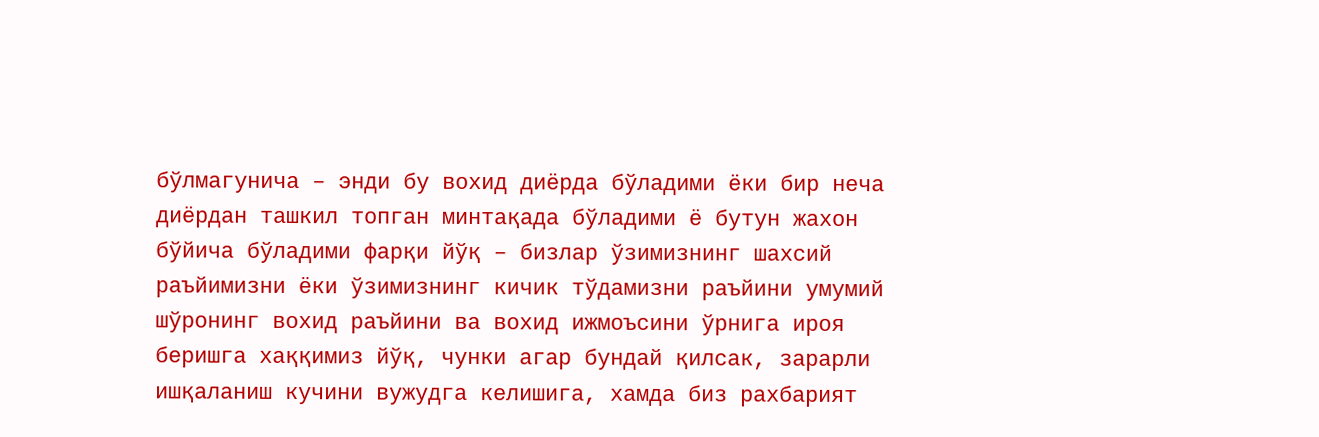бўлмагунича – энди бу вохид диёрда бўладими ёки бир неча диёрдан ташкил топган минтақада бўладими ё бутун жахон бўйича бўладими фарқи йўқ – бизлар ўзимизнинг шахсий раъйимизни ёки ўзимизнинг кичик тўдамизни раъйини умумий шўронинг вохид раъйини ва вохид ижмоъсини ўрнига ироя беришга хаққимиз йўқ, чунки агар бундай қилсак, зарарли ишқаланиш кучини вужудга келишига, хамда биз рахбарият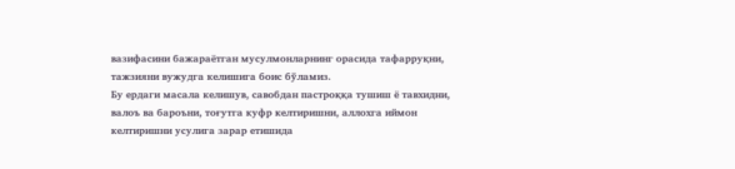вазифасини бажараётган мусулмонларнинг орасида тафарруқни, тажзияни вужудга келишига боис бўламиз.
Бу ердаги масала келишув, савобдан пастроққа тушиш ё тавхидни, валоъ ва бароъни, тоғутга куфр келтиришни, аллохга иймон келтиришни усулига зарар етишида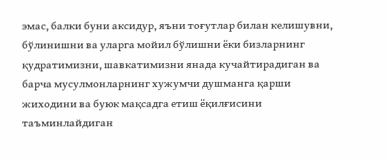эмас, балки буни аксидур, яъни тоғутлар билан келишувни, бўлинишни ва уларга мойил бўлишни ёки бизларнинг қудратимизни, шавкатимизни янада кучайтирадиган ва барча мусулмонларнинг хужумчи душманга қарши жиходини ва буюк мақсадга етиш ёқилғисини таъминлайдиган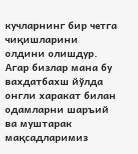кучларнинг бир четга чиқишларини олдини олишдур.
Агар бизлар мана бу вахдатбахш йўлда онгли харакат билан одамларни шаръий ва муштарак мақсадларимиз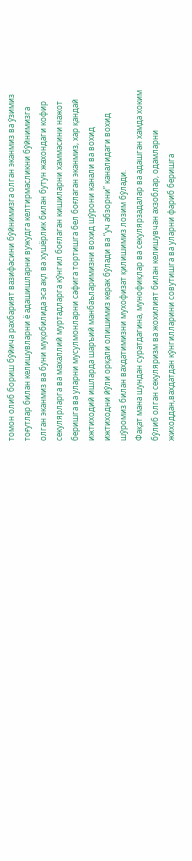томон олиб бориш бўйича рахбарият вазифасини бўйнимизга олган эканмиз ва ўзимиз тоғутлар билан келишувларни ё адашишларни вужудга келтирмасликни бўйнимизга олган эканмиз ва буни муқобилида эса ақл ва хушёрлик билан бутун жахондаги кофир секулярларга ва махаллий муртадларга кўнгил боғлаган кишиларни хаммасини нажот беришга ва уларни мусулмонларни сафига тортишга бел боғлаган эканмиз, хар қандай ижтиходий ишларда шаръий манбаъларимизни вохид шўрони канали ва вохид ижтиходни йўли орқали олишимиз керак бўлади ва “уч абзорни” каналидаги вохид шўромиз билан вахдатимизни мухофизат қилишимиз лозим бўлади.
Фақат мана шундан суратдагина, мунофиқлар ва секулярзадалар ва адашган хамда хоким бўлиб олган секуляризм ва жохилият билан келишувчан ахзоблар, одамларни жиходдан,вахдатдан кўнгилларини совутишга ва уларни фариб беришга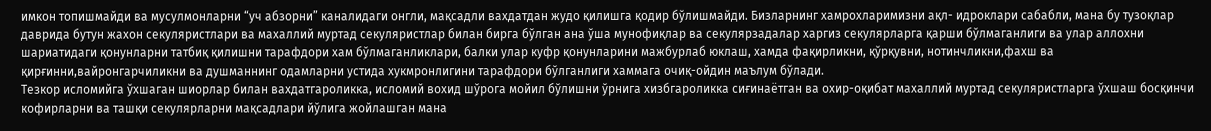имкон топишмайди ва мусулмонларни “уч абзорни” каналидаги онгли, мақсадли вахдатдан жудо қилишга қодир бўлишмайди. Бизларнинг хамрохларимизни ақл- идроклари сабабли, мана бу тузоқлар даврида бутун жахон секуляристлари ва махаллий муртад секуляристлар билан бирга бўлган ана ўша мунофиқлар ва секулярзадалар харгиз секулярларга қарши бўлмаганлиги ва улар аллохни шариатидаги қонунларни татбиқ қилишни тарафдори хам бўлмаганликлари, балки улар куфр қонунларини мажбурлаб юклаш, хамда фақирликни, қўрқувни, нотинчликни,фахш ва қирғинни,вайронгарчиликни ва душманнинг одамларни устида хукмронлигини тарафдори бўлганлиги хаммага очиқ-ойдин маълум бўлади.
Тезкор исломийга ўхшаган шиорлар билан вахдатгароликка, исломий вохид шўрога мойил бўлишни ўрнига хизбгароликка сиғинаётган ва охир-оқибат махаллий муртад секуляристларга ўхшаш босқинчи кофирларни ва ташқи секулярларни мақсадлари йўлига жойлашган мана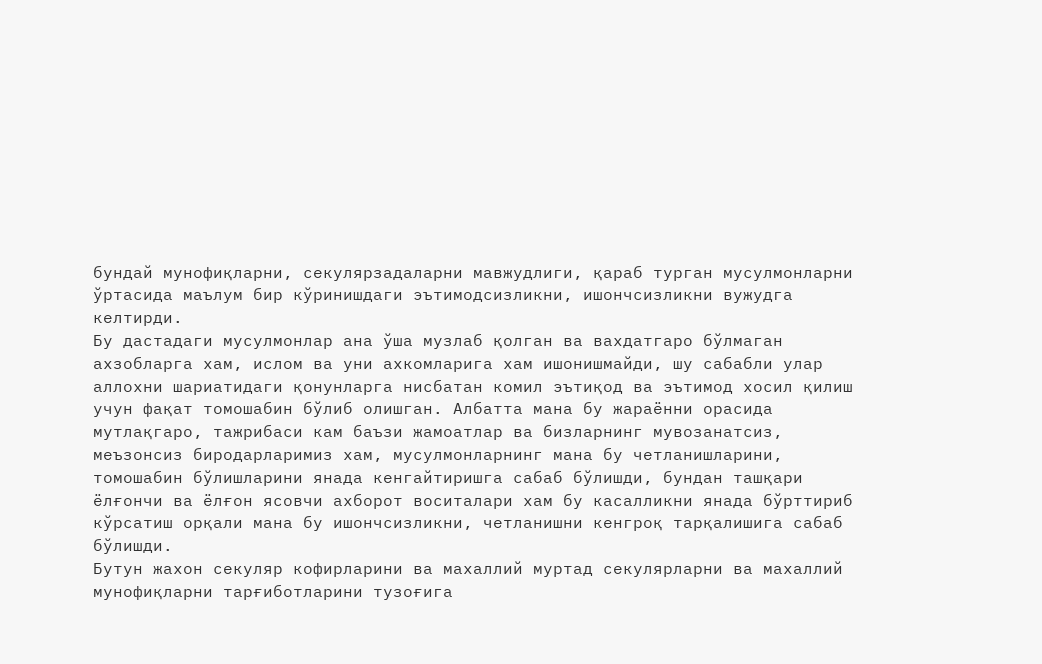бундай мунофиқларни, секулярзадаларни мавжудлиги, қараб турган мусулмонларни ўртасида маълум бир кўринишдаги эътимодсизликни, ишончсизликни вужудга келтирди.
Бу дастадаги мусулмонлар ана ўша музлаб қолган ва вахдатгаро бўлмаган ахзобларга хам, ислом ва уни ахкомларига хам ишонишмайди, шу сабабли улар аллохни шариатидаги қонунларга нисбатан комил эътиқод ва эътимод хосил қилиш учун фақат томошабин бўлиб олишган. Албатта мана бу жараённи орасида мутлақгаро, тажрибаси кам баъзи жамоатлар ва бизларнинг мувозанатсиз, меъзонсиз биродарларимиз хам, мусулмонларнинг мана бу четланишларини, томошабин бўлишларини янада кенгайтиришга сабаб бўлишди, бундан ташқари ёлғончи ва ёлғон ясовчи ахборот воситалари хам бу касалликни янада бўрттириб кўрсатиш орқали мана бу ишончсизликни, четланишни кенгроқ тарқалишига сабаб бўлишди.
Бутун жахон секуляр кофирларини ва махаллий муртад секулярларни ва махаллий мунофиқларни тарғиботларини тузоғига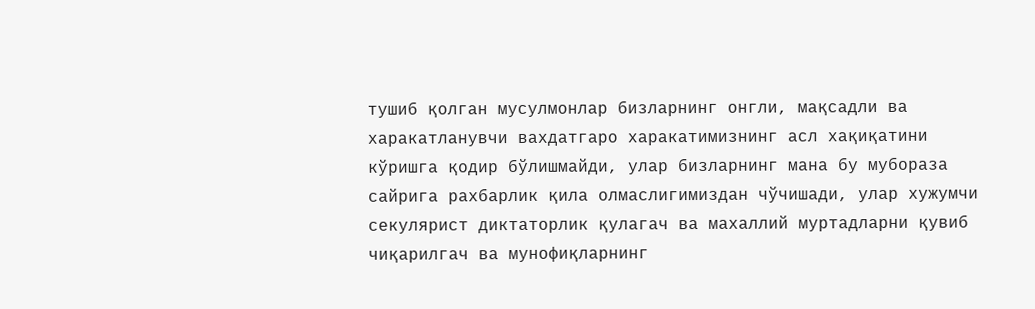тушиб қолган мусулмонлар бизларнинг онгли, мақсадли ва харакатланувчи вахдатгаро харакатимизнинг асл хақиқатини кўришга қодир бўлишмайди, улар бизларнинг мана бу мубораза сайрига рахбарлик қила олмаслигимиздан чўчишади, улар хужумчи секулярист диктаторлик қулагач ва махаллий муртадларни қувиб чиқарилгач ва мунофиқларнинг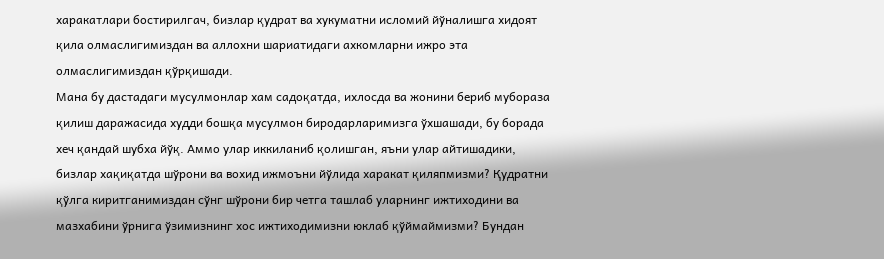харакатлари бостирилгач, бизлар қудрат ва хукуматни исломий йўналишга хидоят қила олмаслигимиздан ва аллохни шариатидаги ахкомларни ижро эта олмаслигимиздан қўрқишади.
Мана бу дастадаги мусулмонлар хам садоқатда, ихлосда ва жонини бериб мубораза қилиш даражасида худди бошқа мусулмон биродарларимизга ўхшашади, бу борада хеч қандай шубха йўқ. Аммо улар иккиланиб қолишган, яъни улар айтишадики, бизлар хақиқатда шўрони ва вохид ижмоъни йўлида харакат қиляпмизми? Қудратни қўлга киритганимиздан сўнг шўрони бир четга ташлаб уларнинг ижтиходини ва мазхабини ўрнига ўзимизнинг хос ижтиходимизни юклаб қўймаймизми? Бундан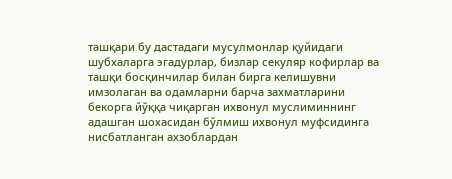ташқари бу дастадаги мусулмонлар қуйидаги шубхаларга эгадурлар, бизлар секуляр кофирлар ва ташқи босқинчилар билан бирга келишувни имзолаган ва одамларни барча захматларини бекорга йўққа чиқарган ихвонул муслиминнинг адашган шохасидан бўлмиш ихвонул муфсидинга нисбатланган ахзоблардан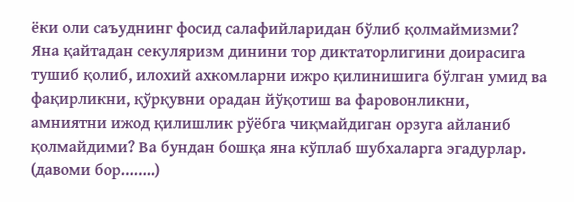ёки оли саъуднинг фосид салафийларидан бўлиб қолмаймизми? Яна қайтадан секуляризм динини тор диктаторлигини доирасига тушиб қолиб, илохий ахкомларни ижро қилинишига бўлган умид ва фақирликни, қўрқувни орадан йўқотиш ва фаровонликни, амниятни ижод қилишлик рўёбга чиқмайдиган орзуга айланиб қолмайдими? Ва бундан бошқа яна кўплаб шубхаларга эгадурлар.
(давоми бор……..)